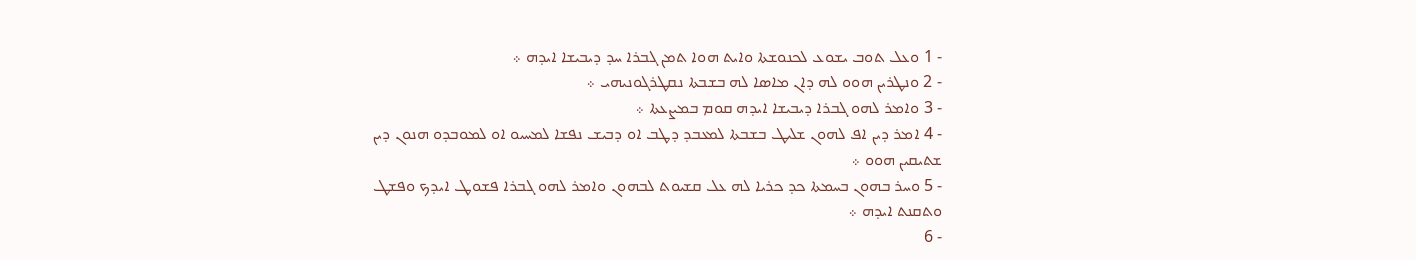- 1 ܘܥܠ ܬܘܒ ܝܫܘܥ ܠܟܢܘܫܬܐ ܘܐܝܬ ܗܘܐ ܬܡܢ ܓܒܪܐ ܚܕ ܕܝܒܝܫܐ ܐܝܕܗ ܀
- 2 ܘܢܛܪܝܢ ܗܘܘ ܠܗ ܕܐܢ ܡܐܤܐ ܠܗ ܒܫܒܬܐ ܢܩܛܪܓܘܢܝܗܝ ܀
- 3 ܘܐܡܪ ܠܗܘ ܓܒܪܐ ܕܝܒܝܫܐ ܐܝܕܗ ܩܘܡ ܒܡܨܥܬܐ ܀
- 4 ܐܡܪ ܕܝܢ ܐܦ ܠܗܘܢ ܫܠܝܛ ܒܫܒܬܐ ܠܡܥܒܕ ܕܛܒ ܐܘ ܕܒܝܫ ܢܦܫܐ ܠܡܚܝܘ ܐܘ ܠܡܘܒܕܘ ܗܢܘܢ ܕܝܢ ܫܬܝܩܝܢ ܗܘܘ ܀
- 5 ܘܚܪ ܒܗܘܢ ܒܚܡܬܐ ܟܕ ܟܪܝܐ ܠܗ ܥܠ ܩܫܝܘܬ ܠܒܗܘܢ ܘܐܡܪ ܠܗܘ ܓܒܪܐ ܦܫܘܛ ܐܝܕܟ ܘܦܫܛ ܘܬܩܢܬ ܐܝܕܗ ܀
- 6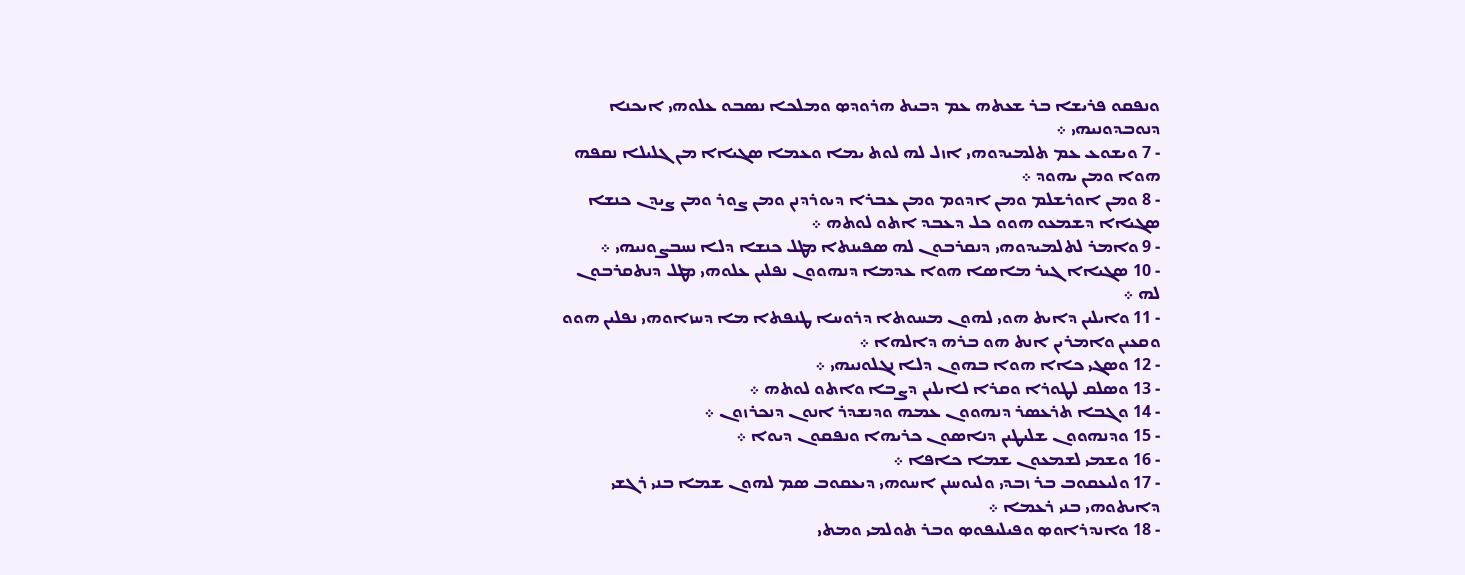ܘܢܦܩܘ ܦܪܝܫܐ ܒܪ ܫܥܬܗ ܥܡ ܕܒܝܬ ܗܪܘܕܤ ܘܡܠܟܐ ܢܤܒܘ ܥܠܘܗܝ ܐܝܟܢܐ ܕܢܘܒܕܘܢܝܗܝ ܀
- 7 ܘܝܫܘܥ ܥܡ ܬܠܡܝܕܘܗܝ ܐܙܠ ܠܗ ܠܘܬ ܝܡܐ ܘܥܡܐ ܤܓܝܐܐ ܡܢ ܓܠܝܠܐ ܢܩܦܗ ܗܘܐ ܘܡܢ ܝܗܘܕ ܀
- 8 ܘܡܢ ܐܘܪܫܠܡ ܘܡܢ ܐܕܘܡ ܘܡܢ ܥܒܪܐ ܕܝܘܪܕܢܢ ܘܡܢ ܨܘܪ ܘܡܢ ܨܝܕܢ ܟܢܫܐ ܤܓܝܐܐ ܕܫܡܥܘ ܗܘܘ ܟܠ ܕܥܒܕ ܐܬܘ ܠܘܬܗ ܀
- 9 ܘܐܡܪ ܠܬܠܡܝܕܘܗܝ ܕܢܩܪܒܘܢ ܠܗ ܤܦܝܢܬܐ ܡܛܠ ܟܢܫܐ ܕܠܐ ܢܚܒܨܘܢܝܗܝ ܀
- 10 ܤܓܝܐܐ ܓܝܪ ܡܐܤܐ ܗܘܐ ܥܕܡܐ ܕܢܗܘܘܢ ܢܦܠܝܢ ܥܠܘܗܝ ܡܛܠ ܕܢܬܩܪܒܘܢ ܠܗ ܀
- 11 ܘܐܝܠܝܢ ܕܐܝܬ ܗܘܝ ܠܗܘܢ ܡܚܘܬܐ ܕܪܘܚܐ ܛܢܦܬܐ ܡܐ ܕܚܙܐܘܗܝ ܢܦܠܝܢ ܗܘܘ ܘܩܥܝܢ ܘܐܡܪܝܢ ܐܢܬ ܗܘ ܒܪܗ ܕܐܠܗܐ ܀
- 12 ܘܤܓܝ ܟܐܐ ܗܘܐ ܒܗܘܢ ܕܠܐ ܢܓܠܘܢܝܗܝ ܀
- 13 ܘܤܠܩ ܠܛܘܪܐ ܘܩܪܐ ܠܐܝܠܝܢ ܕܨܒܐ ܘܐܬܘ ܠܘܬܗ ܀
- 14 ܘܓܒܐ ܬܪܥܤܪ ܕܢܗܘܘܢ ܥܡܗ ܘܕܢܫܕܪ ܐܢܘܢ ܕܢܟܪܙܘܢ ܀
- 15 ܘܕܢܗܘܘܢ ܫܠܝܛܝܢ ܕܢܐܤܘܢ ܟܪܝܗܐ ܘܢܦܩܘܢ ܕܝܘܐ ܀
- 16 ܘܫܡܝ ܠܫܡܥܘܢ ܫܡܐ ܟܐܦܐ ܀
- 17 ܘܠܝܥܩܘܒ ܒܪ ܙܒܕܝ ܘܠܝܘܚܢܢ ܐܚܘܗܝ ܕܝܥܩܘܒ ܤܡ ܠܗܘܢ ܫܡܐ ܒܢܝ ܪܓܫܝ ܕܐܝܬܘܗܝ ܒܢܝ ܪܥܡܐ ܀
- 18 ܘܐܢܕܪܐܘܤ ܘܦܝܠܝܦܘܤ ܘܒܪ ܬܘܠܡܝ ܘܡܬܝ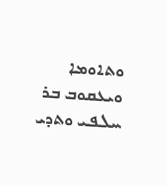ܘܬܐܘܡܐ ܘܝܥܩܘܒ ܒܪ ܚܠܦܝ ܘܬܕܝ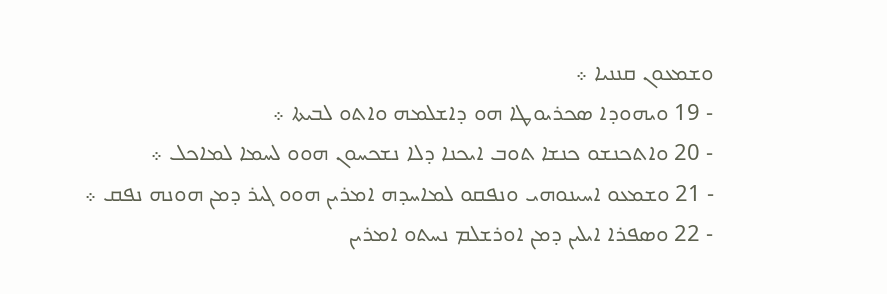ܘܫܡܥܘܢ ܩܢܢܝܐ ܀
- 19 ܘܝܗܘܕܐ ܤܟܪܝܘܛܐ ܗܘ ܕܐܫܠܡܗ ܘܐܬܘ ܠܒܝܬܐ ܀
- 20 ܘܐܬܟܢܫܘ ܟܢܫܐ ܬܘܒ ܐܝܟܢܐ ܕܠܐ ܢܫܟܚܘܢ ܗܘܘ ܠܚܡܐ ܠܡܐܟܠ ܀
- 21 ܘܫܡܥܘ ܐܚܝܢܘܗܝ ܘܢܦܩܘ ܠܡܐܚܕܗ ܐܡܪܝܢ ܗܘܘ ܓܝܪ ܕܡܢ ܗܘܢܗ ܢܦܩ ܀
- 22 ܘܤܦܪܐ ܐܝܠܝܢ ܕܡܢ ܐܘܪܫܠܡ ܢܚܬܘ ܐܡܪܝܢ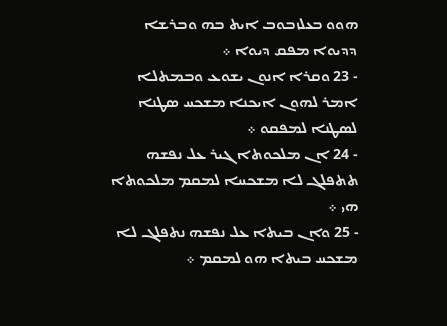ܗܘܘ ܒܥܠܙܒܘܒ ܐܝܬ ܒܗ ܘܒܪܫܐ ܕܕܝܘܐ ܡܦܩ ܕܝܘܐ ܀
- 23 ܘܩܪܐ ܐܢܘܢ ܝܫܘܥ ܘܒܡܬܠܐ ܐܡܪ ܠܗܘܢ ܐܝܟܢܐ ܡܫܟܚ ܤܛܢܐ ܠܤܛܢܐ ܠܡܦܩܘ ܀
- 24 ܐܢ ܡܠܟܘܬܐ ܓܝܪ ܥܠ ܢܦܫܗ ܬܬܦܠܓ ܠܐ ܡܫܟܚܐ ܠܡܩܡ ܡܠܟܘܬܐ ܗܝ ܀
- 25 ܘܐܢ ܒܝܬܐ ܥܠ ܢܦܫܗ ܢܬܦܠܓ ܠܐ ܡܫܟܚ ܒܝܬܐ ܗܘ ܠܡܩܡ ܀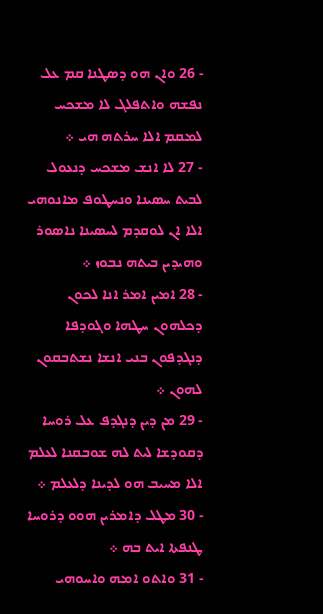- 26 ܘܐܢ ܗܘ ܕܤܛܢܐ ܩܡ ܥܠ ܢܦܫܗ ܘܐܬܦܠܓ ܠܐ ܡܫܟܚ ܠܡܩܡ ܐܠܐ ܚܪܬܗ ܗܝ ܀
- 27 ܠܐ ܐܢܫ ܡܫܟܚ ܕܢܥܘܠ ܠܒܝܬ ܚܤܝܢܐ ܘܢܚܛܘܦ ܡܐܢܘܗܝ ܐܠܐ ܐܢ ܠܘܩܕܡ ܠܚܤܝܢܐ ܢܐܤܘܪ ܘܗܝܕܝܢ ܒܝܬܗ ܢܒܘܙ ܀
- 28 ܐܡܝܢ ܐܡܪ ܐܢܐ ܠܟܘܢ ܕܟܠܗܘܢ ܚܛܗܐ ܘܓܘܕܦܐ ܕܢܓܕܦܘܢ ܒܢܝ ܐܢܫܐ ܢܫܬܒܩܘܢ ܠܗܘܢ ܀
- 29 ܡܢ ܕܝܢ ܕܢܓܕܦ ܥܠ ܪܘܚܐ ܕܩܘܕܫܐ ܠܝܬ ܠܗ ܫܘܒܩܢܐ ܠܥܠܡ ܐܠܐ ܡܚܝܒ ܗܘ ܠܕܝܢܐ ܕܠܥܠܡ ܀
- 30 ܡܛܠ ܕܐܡܪܝܢ ܗܘܘ ܕܪܘܚܐ ܛܢܦܬܐ ܐܝܬ ܒܗ ܀
- 31 ܘܐܬܘ ܐܡܗ ܘܐܚܘܗܝ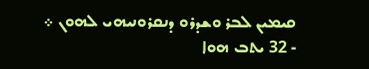ܩܝܡܝܢ ܠܒܪ ܘܫܕܪܘ ܕܢܩܪܘܢܝܗܝ ܠܗܘܢ ܀
- 32 ܝܬܒ ܗܘܐ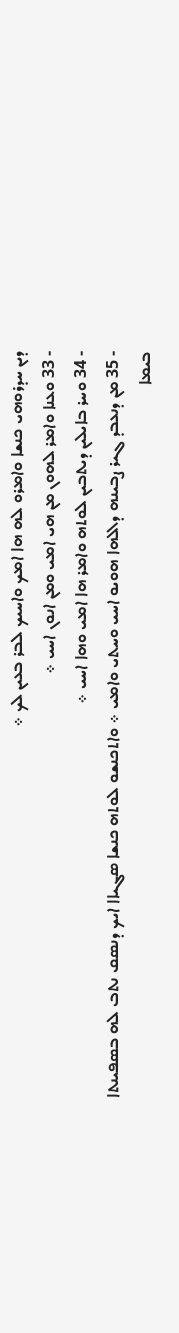ܕܝܢ ܚܕܪܘܗܝ ܟܢܫܐ ܘܐܡܪܘ ܠܗ ܗܐ ܐܡܟ ܘܐܚܝܟ ܠܒܪ ܒܥܝܢ ܠܟ ܀
- 33 ܘܥܢܐ ܘܐܡܪ ܠܗܘܢ ܡܢ ܗܝ ܐܡܝ ܘܡܢ ܐܢܘܢ ܐܚܝ ܀
- 34 ܘܚܪ ܒܐܝܠܝܢ ܕܝܬܒܝܢ ܠܘܬܗ ܘܐܡܪ ܗܐ ܐܡܝ ܘܗܐ ܐܚܝ ܀
- 35 ܡܢ ܕܢܥܒܕ ܓܝܪ ܨܒܝܢܗ ܕܐܠܗܐ ܗܘܝܘ ܐܚܝ ܘܚܬܝ ܘܐܡܝ ܀ ܘܐܬܟܢܫܘ ܠܘܬܗ ܟܢܫܐ ܤܓܝܐܐ ܐܝܟ ܕܢܤܩ ܢܬܒ ܠܗ ܒܤܦܝܢܬܐ ܒܝܡܐ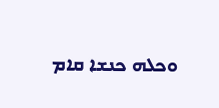ܘܟܠܗ ܟܢܫܐ ܩܐܡ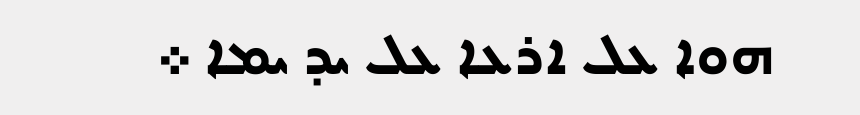ܗܘܐ ܥܠ ܐܪܥܐ ܥܠ ܝܕ ܝܡܐ ܀